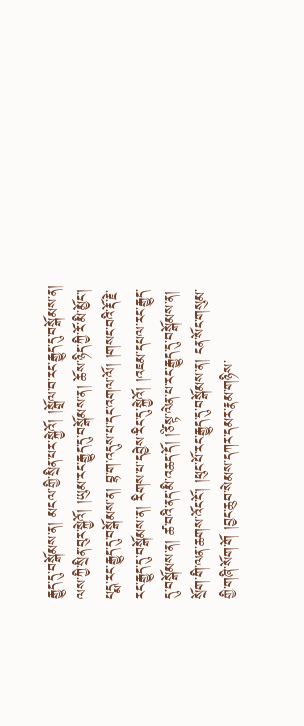རྒྱུད་དུ་བསྒོམས་ན། མངལ་གྱི་སྲིན་པར་སྐྱེའོ། །སྒྲོལ་བ་རང་རྒྱུད་དུ་བསྒོམས་ན། ལས་ཀྱི་སྲིན་བུར་སྐྱེའོ། །ཡུམ་རང་རྒྱུད་དུ་བསྒོམས་ན། ཆོས་ཉིད་ཀྱི་རོ་མི་མྱོང་། པདྨ་རང་རྒྱུད་དུ་བསྒོམས་ན། བྷ་ག་འདུས་པ་དང་འགལ་ལོ། །གསང་བའི་རྡོ་རྗེ་རང་རྒྱུད་དུ་བསྒོམས་ན། རིགས་པ་དབྱེས་རིང་དུ་སྐྱེའོ། །འཇམ་དཔལ་རང་རྒྱུད་དུ་བསྒོམས་ན། ཚ་བའི་ནད་མི་འཆད་དོ། །ཙིསྟ་ལེན་པ་རང་རྒྱུད་དུ་བསྒོམས་ན། སྲོག་གི་ལན་ཆགས་འོང་ངོ་། །ཕུང་པོ་རང་རྒྱུད་དུ་བསྒོམས་ན། ངན་སོང་གསུམ་གྱི་གཞི་སོག་གོ །བྱང་ཆུབ་སེམས་དཀར་དམར་རྣམ་གཉིས་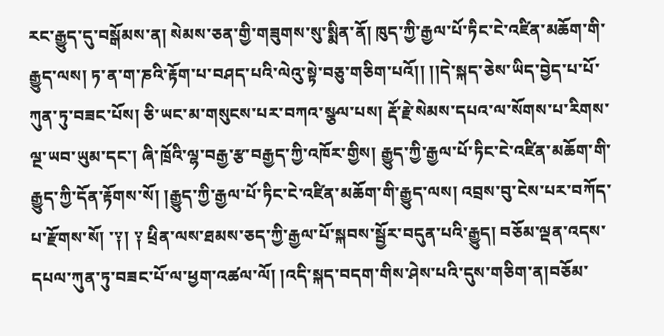རང་རྒྱུད་དུ་བསྒོམས་ན། སེམས་ཅན་གྱི་གཟུགས་སུ་སྨིན་ནོ། ཁུད་ཀྱི་རྒྱལ་པོ་ཏིང་ངེ་འཛིན་མཆོག་གི་རྒྱུད་ལས། ཏ་ན་ག་ཎའི་རྟོག་པ་བཤད་པའི་ལེའུ་སྟེ་བཅུ་གཅིག་པའོ།། །།དེ་སྐད་ཅེས་ཡིད་བྱེད་པ་པོ་ཀུན་ཏུ་བཟང་པོས། ཅི་ཡང་མ་གསུངས་པར་བཀའ་སྩལ་པས། རྡོ་རྗེ་སེམས་དཔའ་ལ་སོགས་པ་རིགས་ལྔ་ཡབ་ཡུམ་དང་། ཞི་ཁྲོའི་ལྷ་བརྒྱ་རྩ་བརྒྱད་ཀྱི་འཁོར་གྱིས། རྒྱུད་ཀྱི་རྒྱལ་པོ་ཏིང་ངེ་འཛིན་མཆོག་གི་རྒྱུད་ཀྱི་དོན་རྟོགས་སོ། །རྒྱུད་ཀྱི་རྒྱལ་པོ་ཏིང་ངེ་འཛིན་མཆོག་གི་རྒྱུད་ལས། འབྲས་བུ་ངེས་པར་བཀོད་པ་རྫོགས་སོ། ་༑། ༑ ཕྲིན་ལས་ཐམས་ཅད་ཀྱི་རྒྱལ་པོ་སྐབས་སྦྱོར་བདུན་པའི་རྒྱུད། བཅོམ་ལྡན་འདས་དཔལ་ཀུན་ཏུ་བཟང་པོ་ལ་ཕྱག་འཚལ་ལོ། །འདི་སྐད་བདག་གིས་ཤེས་པའི་དུས་གཅིག་ན།བཅོམ་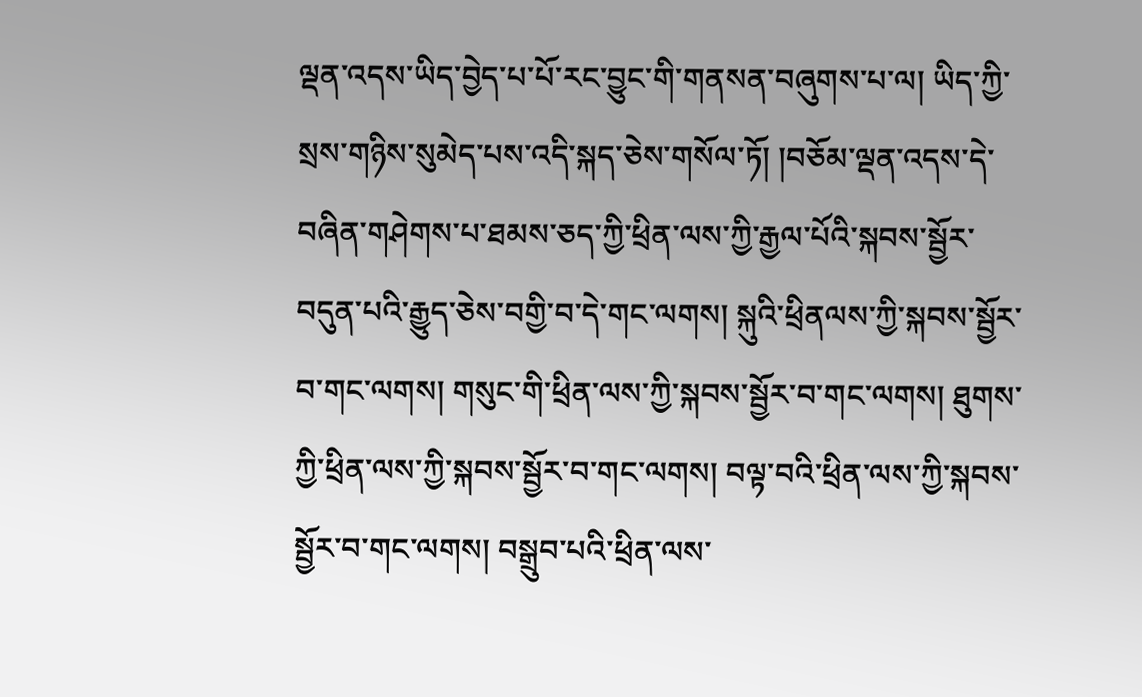ལྡན་འདས་ཡིད་བྱེད་པ་པོ་རང་བྱུང་གི་གནསན་བཞུགས་པ་ལ། ཡིད་ཀྱི་སྲས་གཉིས་སུམེད་པས་འདི་སྐད་ཅེས་གསོལ་ཏོ། །བཅོམ་ལྡན་འདས་དེ་བཞིན་གཤེགས་པ་ཐམས་ཅད་ཀྱི་ཕྲིན་ལས་ཀྱི་རྒྱལ་པོའི་སྐབས་སྦྱོར་བདུན་པའི་རྒྱུད་ཅེས་བགྱི་བ་དེ་གང་ལགས། སྐུའི་ཕྲིནལས་ཀྱི་སྐབས་སྦྱོར་བ་གང་ལགས། གསུང་གི་ཕྲིན་ལས་ཀྱི་སྐབས་སྦྱོར་བ་གང་ལགས། ཐུགས་ཀྱི་ཕྲིན་ལས་ཀྱི་སྐབས་སྦྱོར་བ་གང་ལགས། བལྟ་བའི་ཕྲིན་ལས་ཀྱི་སྐབས་སྦྱོར་བ་གང་ལགས། བསྒྲུབ་པའི་ཕྲིན་ལས་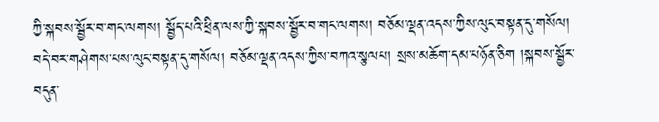ཀྱི་སྐབས་སྦྱོར་བ་གང་ལགས། སྦྱོད་པའི་ཕྲིན་ལས་ཀྱི་སྐབས་སྦྱོར་བ་གང་ལགས། བཅོམ་ལྡན་འདས་ཀྱིས་ལུང་བསྟན་དུ་གསོལ། བདེ་བར་གཤེགས་པས་ལུང་བསྟན་དུ་གསོལ། བཅོམ་ལྡན་འདས་ཀྱིས་བཀའ་སྩལཔ། སྲས་མཆོག་དམ་པཉོན་ཅིག །སྐབས་སྦྱོར་བདུན་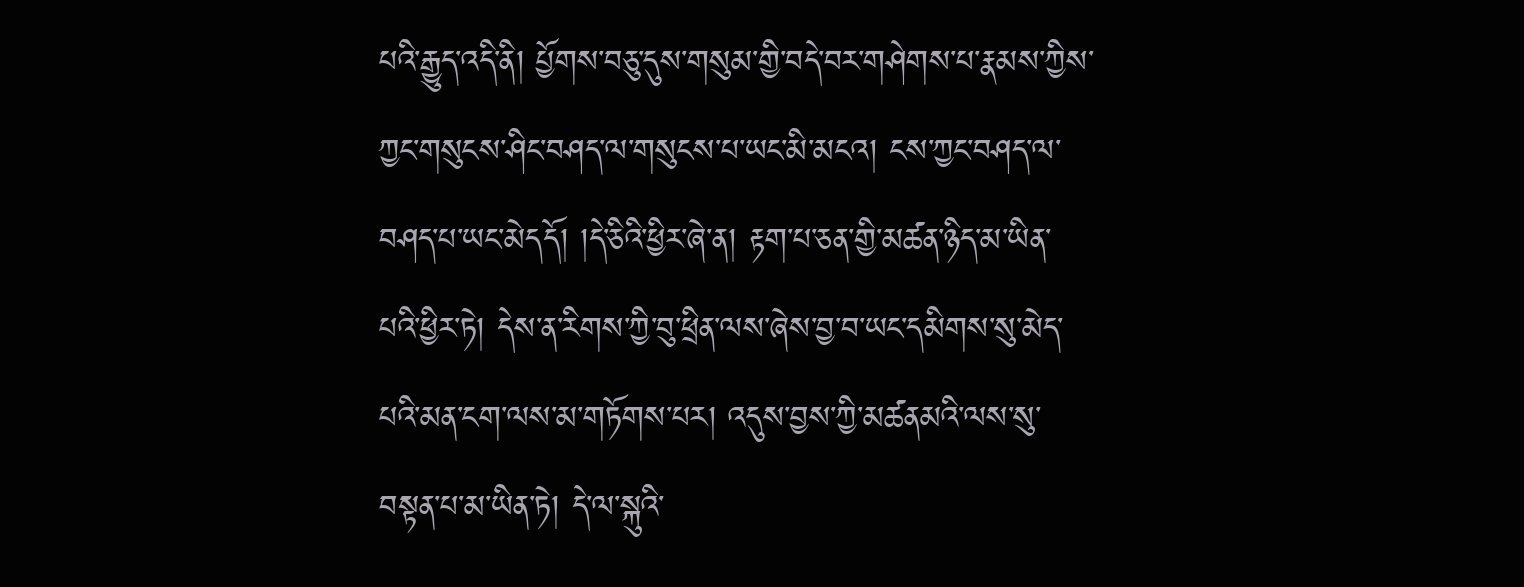པའི་རྒྱུད་འདི་ནི། པྱོགས་བཅུ་དུས་གསུམ་གྱི་བདེ་བར་གཤེགས་པ་རྣམས་ཀྱིས་ཀྱང་གསུངས་ཤིང་བཤད་ལ་གསུངས་པ་ཡང་མི་མངའ། ངས་ཀྱང་བཤད་ལ་བཤད་པ་ཡང་མེདདོ། །དེ་ཅིའི་ཕྱིར་ཞེ་ན། རྟག་པ་ཅན་གྱི་མཚན་ཉིད་མ་ཡིན་པའི་ཕྱིར་ཏེ། དེས་ན་རིགས་ཀྱི་བུ་ཕྲིན་ལས་ཞེས་བྱ་བ་ཡང་དམིགས་སུ་མེད་པའི་མན་ངག་ལས་མ་གཏོགས་པར། འདུས་བྱས་ཀྱི་མཚནམའི་ལས་སུ་བསྟན་པ་མ་ཡིན་ཏེ། དེ་ལ་སྐུའི་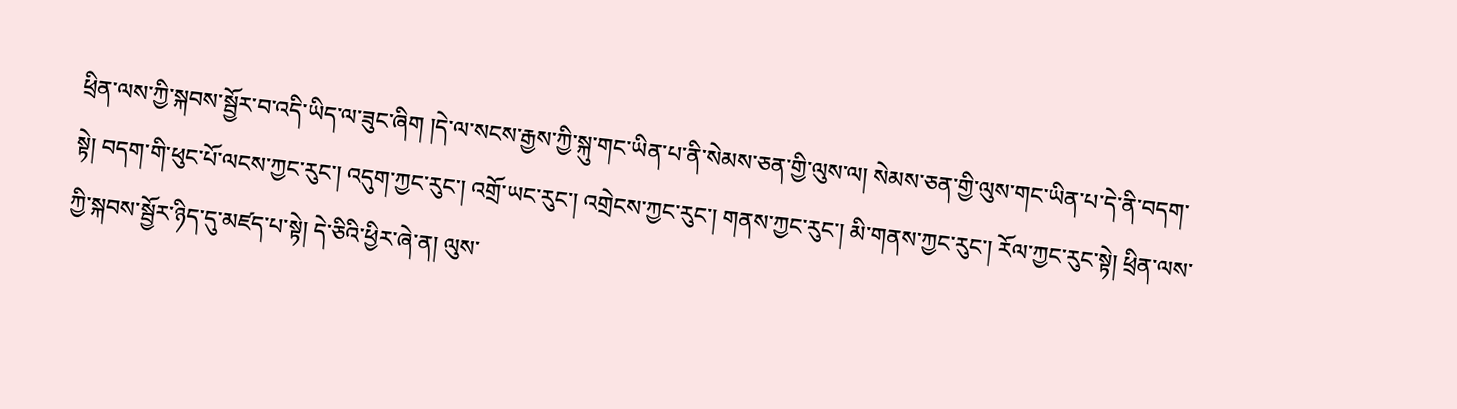ཕྲིན་ལས་ཀྱི་སྐབས་སྦྱོར་བ་འདི་ཡིད་ལ་ཟུང་ཞིག །དེ་ལ་སངས་རྒྱས་ཀྱི་སྐུ་གང་ཡིན་པ་ནི་སེམས་ཅན་གྱི་ལུས་ལ། སེམས་ཅན་གྱི་ལུས་གང་ཡིན་པ་དེ་ནི་བདག་སྟེ། བདག་གི་ཕུང་པོ་ལངས་ཀྱང་རུང་། འདུག་ཀྱང་རུང་། འགྲོ་ཡང་རུང་། འགྲེངས་ཀྱང་རུང་། གནས་ཀྱང་རུང་། མི་གནས་ཀྱང་རུང་། རོལ་ཀྱང་རུང་སྟེ། ཕྲིན་ལས་ཀྱི་སྐབས་སྦྱོར་ཉིད་དུ་མཛད་པ་སྟེ། དེ་ཅིའི་ཕྱིར་ཞེ་ན། ལུས་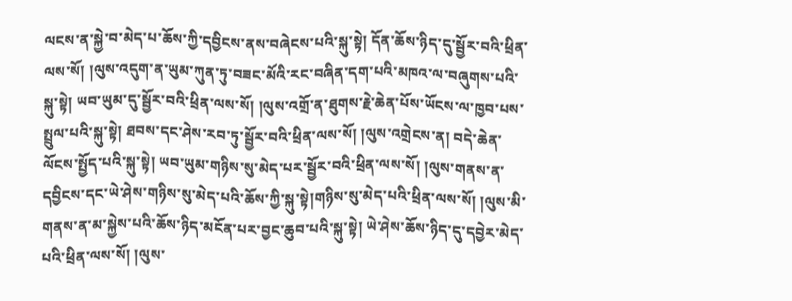ལངས་ན་སྐྱེ་བ་མེད་པ་ཆོས་ཀྱི་དབྱིངས་ནས་བཞེངས་པའི་སྐུ་སྟེ། དོན་ཆོས་ཉིད་དུ་སྦྱོར་བའི་ཕྲིན་ལས་སོ། །ལུས་འདུག་ན་ཡུམ་ཀུན་ཏུ་བཟང་མོའི་རང་བཞིན་དག་པའི་མཁའ་ལ་བཞུགས་པའི་སྐུ་སྟེ། ཡབ་ཡུམ་དུ་སྦྱོར་བའི་ཕྲིན་ལས་སོ། །ལུས་འགྲོ་ན་ཐུགས་རྗེ་ཆེན་པོས་ཡོངས་ལ་ཁྱབ་པས་སྤྲུལ་པའི་སྐུ་སྟེ། ཐབས་དང་ཤེས་རབ་ཏུ་སྦྱོར་བའི་ཕྲིན་ལས་སོ། །ལུས་འགྲེངས་ན། བདེ་ཆེན་ལོངས་སྤྱོད་པའི་སྐུ་སྟེ། ཡབ་ཡུམ་གཉིས་སུ་མེད་པར་སྦྱོར་བའི་ཕྲིན་ལས་སོ། །ལུས་གནས་ན་དབྱིངས་དང་ཡེ་ཤེས་གཉིས་སུ་མེད་པའི་ཆོས་ཀྱི་སྐུ་སྟེ།གཉིས་སུ་མེད་པའི་ཕྲིན་ལས་སོ། །ལུས་མི་གནས་ན་མ་སྐྱེས་པའི་ཆོས་ཉིད་མངོན་པར་བྱང་ཆུབ་པའི་སྐུ་སྟེ། ཡེ་ཤེས་ཆོས་ཉིད་དུ་དབྱེར་མེད་པའི་ཕྲིན་ལས་སོ། །ལུས་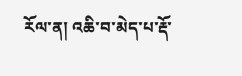རོལ་ན། འཆི་བ་མེད་པ་རྡོ་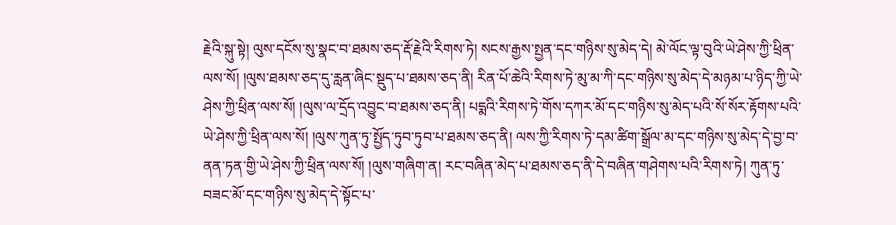རྗེའི་སྐུ་སྟེ། ལུས་དངོས་སུ་སྣང་བ་ཐམས་ཅད་རྡོ་རྗེའི་རིགས་ཏེ། སངས་རྒྱས་སྤྱན་དང་གཉིས་སུ་མེད་དེ། མེ་ལོང་ལྟ་བུའི་ཡེ་ཤེས་ཀྱི་ཕྲིན་ལས་སོ། །ལུས་ཐམས་ཅད་དུ་རླན་ཞིང་སྡུད་པ་ཐམས་ཅད་ནི། རིན་པོ་ཆེའི་རིགས་ཏེ་མུ་མ་ཀི་དང་གཉིས་སུ་མེད་དེ་མཉམ་པ་ཉིད་ཀྱི་ཡེ་ཤེས་ཀྱི་ཕྲིན་ལས་སོ། །ལུས་ལ་དྲོད་འབྱུང་བ་ཐམས་ཅད་ནི། པདྨའི་རིགས་ཏེ་གོས་དཀར་མོ་དང་གཉིས་སུ་མེད་པའི་སོ་སོར་རྟོགས་པའི་ཡེ་ཤེས་ཀྱི་ཕྲིན་ལས་སོ། །ལུས་ཀུན་ཏུ་སྤྱོད་ཏུབ་ཏུབ་པ་ཐམས་ཅད་ནི། ལས་ཀྱི་རིགས་ཏེ་དམ་ཚིག་སྒྲོལ་མ་དང་གཉིས་སུ་མེད་དེ་བྱ་བ་ནན་ཏན་གྱི་ཡེ་ཤེས་ཀྱི་ཕྲིན་ལས་སོ། །ལུས་གཞིག་ན། རང་བཞིན་མེད་པ་ཐམས་ཅད་ནི་དེ་བཞིན་གཤེགས་པའི་རིགས་ཏེ། ཀུན་ཏུ་བཟང་མོ་དང་གཉིས་སུ་མེད་དེ་སྟོང་པ་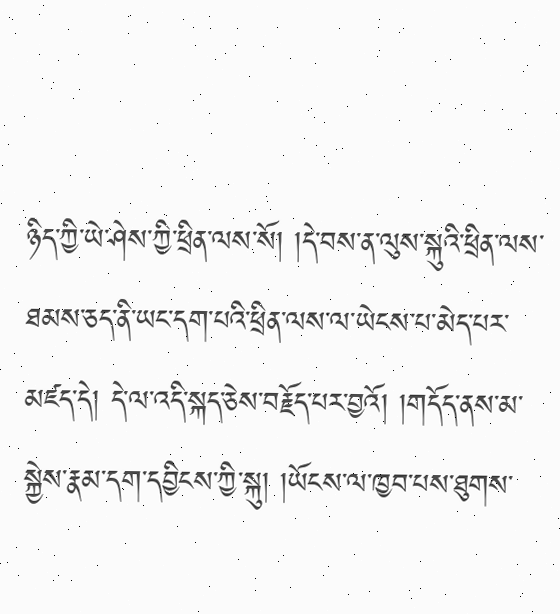ཉིད་ཀྱི་ཡེ་ཤེས་ཀྱི་ཕྲིན་ལས་སོ། །དེ་བས་ན་ལུས་སྐུའི་ཕྲིན་ལས་ཐམས་ཅད་ནི་ཡང་དག་པའི་ཕྲིན་ལས་ལ་ཡེངས་པ་མེད་པར་མཛད་དེ། དེ་ལ་འདི་སྐད་ཅེས་བརྗོད་པར་བྱའོ། །གདོད་ནས་མ་སྐྱེས་རྣམ་དག་དབྱིངས་ཀྱི་སྐུ། །ཡོངས་ལ་ཁྱབ་པས་ཐུགས་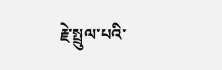རྗེ་སྤྲུལ་པའི་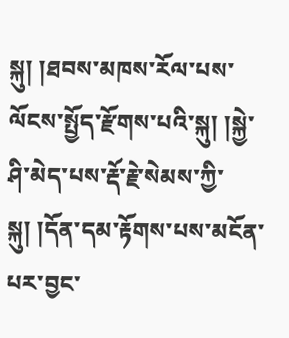སྐུ། །ཐབས་མཁས་རོལ་པས་ལོངས་སྤྱོད་རྫོགས་པའི་སྐུ། །སྐྱེ་ཤི་མེད་པས་རྡོ་རྗེ་སེམས་ཀྱི་སྐུ། །དོན་དམ་རྟོགས་པས་མངོན་པར་བྱང་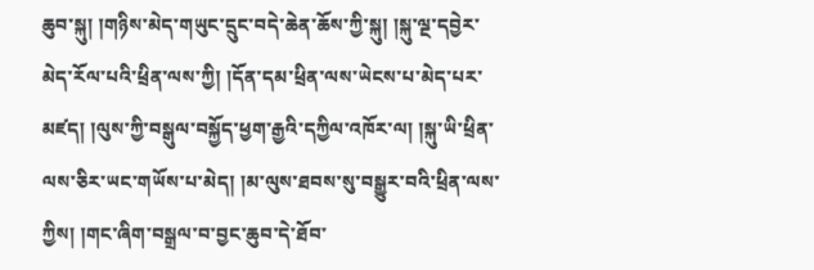ཆུབ་སྐུ། །གཉིས་མེད་གཡུང་དྲུང་བདེ་ཆེན་ཆོས་ཀྱི་སྐུ། །སྐུ་ལྔ་དབྱེར་མེད་རོལ་པའི་ཕྲིན་ལས་ཀྱི། །དོན་དམ་ཕྲིན་ལས་ཡེངས་པ་མེད་པར་མཛད། །ལུས་ཀྱི་བསྒུལ་བསྐྱོད་ཕྱག་རྒྱའི་དཀྱིལ་འཁོར་ལ། །སྐུ་ཡི་ཕྲིན་ལས་ཅིར་ཡང་གཡོས་པ་མེད། །མ་ལུས་ཐབས་སུ་བསྒྱུར་བའི་ཕྲིན་ལས་ཀྱིས། །གང་ཞིག་བསྒྲལ་བ་བྱང་ཆུབ་དེ་ཐོབ་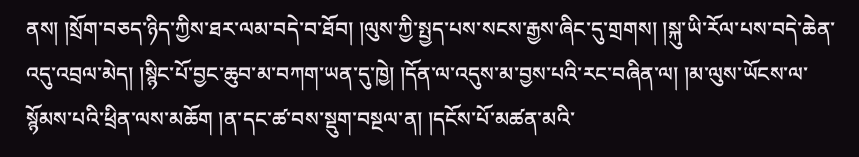ནས། །སྲོག་བཅད་ཉིད་ཀྱིས་ཐར་ལམ་བདེ་བ་ཐོབ། །ལུས་ཀྱི་སྤྱད་པས་སངས་རྒྱས་ཞིང་དུ་གྲགས། །སྐུ་ཡི་རོལ་པས་བདེ་ཆེན་འདུ་འབྲལ་མེད། །སྙིང་པོ་བྱང་ཆུབ་མ་བཀག་ཡན་དུ་ཁྱེ། །དོན་ལ་འདུས་མ་བྱས་པའི་རང་བཞིན་ལ། །མ་ལུས་ཡོངས་ལ་སྙོམས་པའི་ཕྲིན་ལས་མཆོག །ན་དང་ཚ་བས་སྡུག་བསྔལ་ན། །དངོས་པོ་མཚན་མའི་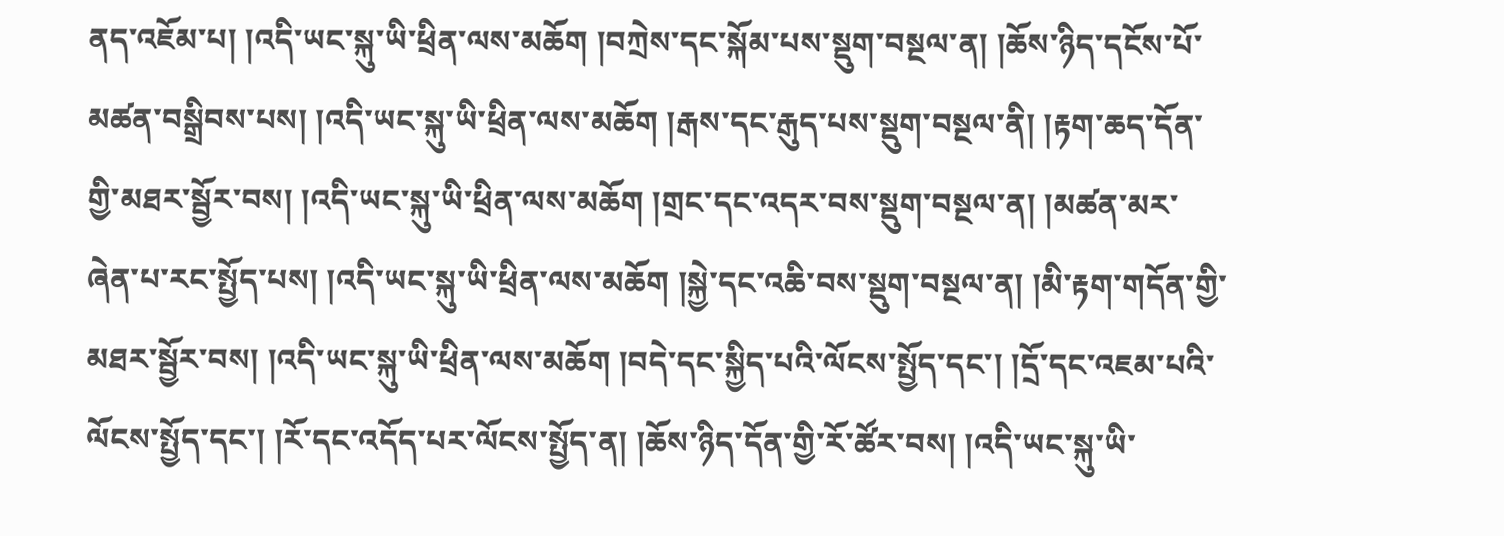ནད་འཇོམ་པ། །འདི་ཡང་སྐུ་ཡི་ཕྲིན་ལས་མཆོག །བཀྲེས་དང་སྐོམ་པས་སྡུག་བསྔལ་ན། །ཆོས་ཉིད་དངོས་པོ་མཚན་བསྒྲིབས་པས། །འདི་ཡང་སྐུ་ཡི་ཕྲིན་ལས་མཆོག །རྒས་དང་རྒུད་པས་སྡུག་བསྔལ་ནི། །རྟག་ཆད་དོན་གྱི་མཐར་སྦྱོར་བས། །འདི་ཡང་སྐུ་ཡི་ཕྲིན་ལས་མཆོག །གྲང་དང་འདར་བས་སྡུག་བསྔལ་ན། །མཚན་མར་ཞེན་པ་རང་སྤྱོད་པས། །འདི་ཡང་སྐུ་ཡི་ཕྲིན་ལས་མཆོག །སྐྱེ་དང་འཆི་བས་སྡུག་བསྔལ་ན། །མི་རྟག་གདོན་གྱི་མཐར་སྦྱོར་བས། །འདི་ཡང་སྐུ་ཡི་ཕྲིན་ལས་མཆོག །བདེ་དང་སྐྱིད་པའི་ལོངས་སྤྱོད་དང་། །དྲོ་དང་འཇམ་པའི་ལོངས་སྤྱོད་དང་། །རོ་དང་འདོད་པར་ལོངས་སྤྱོད་ན། །ཆོས་ཉིད་དོན་གྱི་རོ་ཚོར་བས། །འདི་ཡང་སྐུ་ཡི་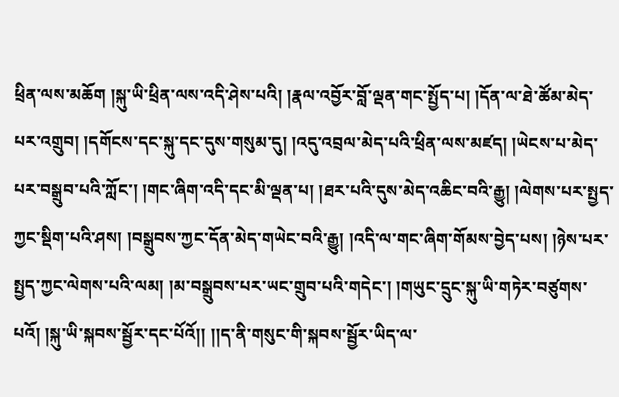ཕྲིན་ལས་མཆོག །སྐུ་ཡི་ཕྲིན་ལས་འདི་ཤེས་པའི། །རྣལ་འབྱོར་བློ་ལྡན་གང་སྤྱོད་པ། །དོན་ལ་ཐེ་ཚོམ་མེད་པར་འགྲུབ། །དགོངས་དང་སྐུ་དང་དུས་གསུམ་དུ། །འདུ་འབྲལ་མེད་པའི་ཕྲིན་ལས་མཛད། །ཡེངས་པ་མེད་པར་བསྒྲུབ་པའི་ཀློང་། །གང་ཞིག་འདི་དང་མི་ལྡན་པ། །ཐར་པའི་དུས་མེད་འཆིང་བའི་རྒྱུ། །ལེགས་པར་སྤྱད་ཀྱང་སྡིག་པའི་ཤས། །བསྒྲུབས་ཀྱང་དོན་མེད་གཡེང་བའི་རྒྱུ། །འདི་ལ་གང་ཞིག་གོམས་བྱེད་པས། །ཉེས་པར་སྤྱད་ཀྱང་ལེགས་པའི་ལམ། །མ་བསྒྲུབས་པར་ཡང་གྲུབ་པའི་གདེང་། །གཡུང་དྲུང་སྐུ་ཡི་གཏེར་བཙུགས་པའོ། །སྐུ་ཡི་སྐབས་སྦྱོར་དང་པོའོ།། །།ད་ནི་གསུང་གི་སྐབས་སྦྱོར་ཡིད་ལ་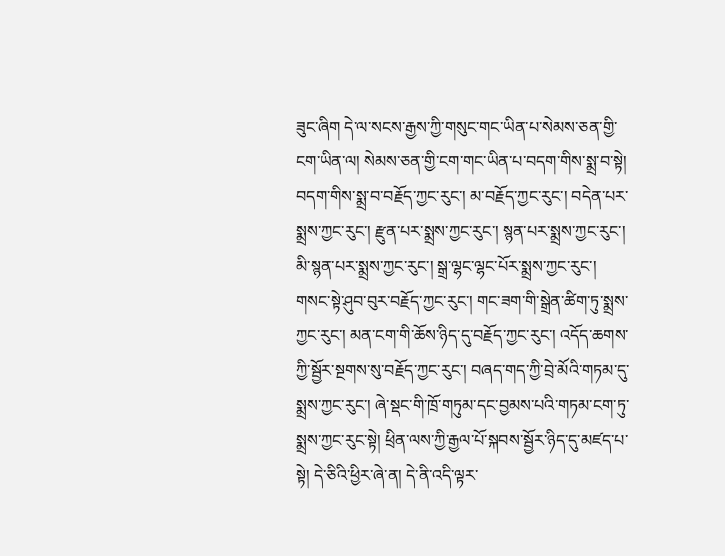ཟུང་ཞིག དེ་ལ་སངས་རྒྱས་ཀྱི་གསུང་གང་ཡིན་པ་སེམས་ཅན་གྱི་ངག་ཡིན་ལ། སེམས་ཅན་གྱི་ངག་གང་ཡིན་པ་བདག་གིས་སྨྲ་བ་སྟེ། བདག་གིས་སྨྲ་བ་བརྗོད་ཀྱང་རུང་། མ་བརྗོད་ཀྱང་རུང་། བདེན་པར་སྨྲས་ཀྱང་རུང་། རྫུན་པར་སྨྲས་ཀྱང་རུང་། སྙན་པར་སྨྲས་ཀྱང་རུང་། མི་སྙན་པར་སྨྲས་ཀྱང་རུང་། སྒྲ་ལྷང་ལྷང་པོར་སྨྲས་ཀྱང་རུང་། གསང་སྟེ་ཤུབ་བུར་བརྗོད་ཀྱང་རུང་། གང་ཟག་གི་སྒྲེན་ཚིག་ཏུ་སྨྲས་ཀྱང་རུང་། མན་ངག་གི་ཆོས་ཉིད་དུ་བརྗོད་ཀྱང་རུང་། འདོད་ཆགས་ཀྱི་སྦྱོར་སྔགས་སུ་བརྗོད་ཀྱང་རུང་། བཞད་གད་ཀྱི་བྲེ་མོའི་གཏམ་དུ་སྨྲས་ཀྱང་རུང་། ཞེ་སྡང་གི་ཁྲོ་གཏུམ་དང་བྱམས་པའི་གཏམ་ངག་ཏུ་སྨྲས་ཀྱང་རུང་སྟེ། ཕྲིན་ལས་ཀྱི་རྒྱལ་པོ་སྐབས་སྦྱོར་ཉིད་དུ་མཛད་པ་སྟེ། དེ་ཅིའི་ཕྱིར་ཞེ་ན། དེ་ནི་འདི་ལྟར་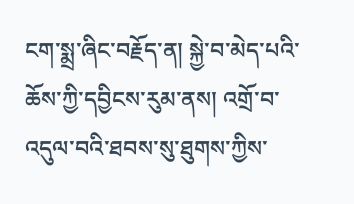ངག་སྨྲ་ཞིང་བརྗོད་ན། སྐྱེ་བ་མེད་པའི་ཆོས་ཀྱི་དབྱིངས་རུམ་ནས། འགྲོ་བ་འདུལ་བའི་ཐབས་སུ་ཐུགས་ཀྱིས་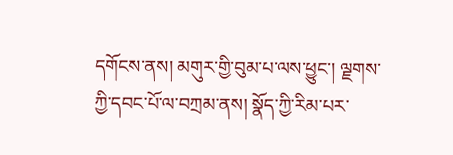དགོངས་ནས། མགུར་གྱི་བུམ་པ་ལས་ཕྱུང་། ལྗགས་ཀྱི་དབང་པོ་ལ་བཀྲམ་ནས། སྣོད་ཀྱི་རིམ་པར་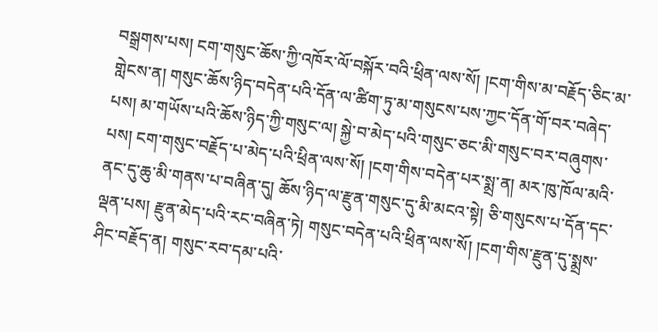བསྒྲགས་པས། ངག་གསུང་ཆོས་ཀྱི་འཁོར་ལོ་བསྐོར་བའི་ཕྲིན་ལས་སོ། །ངག་གིས་མ་བརྗོད་ཅིང་མ་གླེངས་ན། གསུང་ཆོས་ཉིད་བདེན་པའི་དོན་ལ་ཚིག་ཏུ་མ་གསུངས་པས་ཀྱང་དོན་གོ་བར་བཞེད་པས། མ་གཡོས་པའི་ཆོས་ཉིད་ཀྱི་གསུང་ལ། སྐྱེ་བ་མེད་པའི་གསུང་ཅང་མི་གསུང་བར་བཞུགས་པས། ངག་གསུང་བརྗོད་པ་མེད་པའི་ཕྲིན་ལས་སོ། །ངག་གིས་བདེན་པར་སྨྲ་ན། མར་ཁུ་ཁོལ་མའི་ནང་དུ་ཆུ་མི་གནས་པ་བཞིན་དུ། ཆོས་ཉིད་ལ་རྫུན་གསུང་དུ་མི་མངའ་སྟེ། ཅི་གསུངས་པ་དོན་དང་ལྡན་པས། རྫུན་མེད་པའི་རང་བཞིན་ཏེ། གསུང་བདེན་པའི་ཕྲིན་ལས་སོ། །ངག་གིས་རྫུན་དུ་སྨྲས་ཤིང་བརྗོད་ན། གསུང་རབ་དམ་པའི་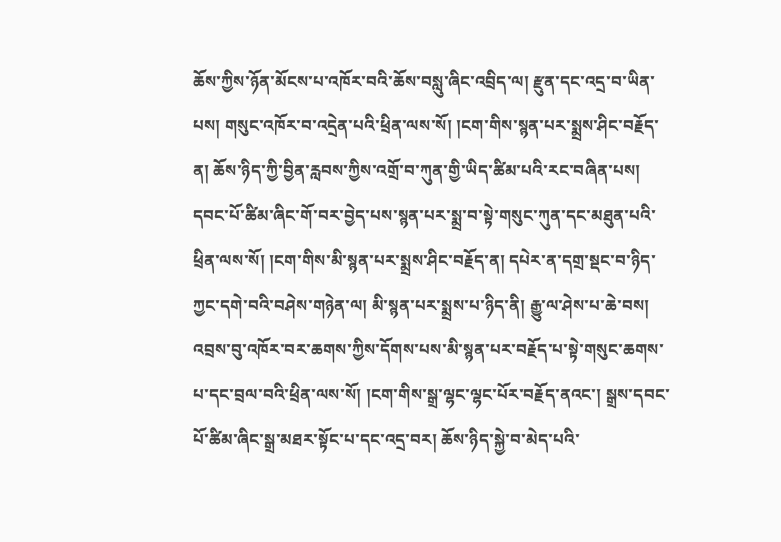ཆོས་ཀྱིས་ཉོན་མོངས་པ་འཁོར་བའི་ཆོས་བསླུ་ཞིང་འབྲིད་ལ། རྫུན་དང་འདྲ་བ་ཡིན་པས། གསུང་འཁོར་བ་འདྲེན་པའི་ཕྲིན་ལས་སོ། །ངག་གིས་སྙན་པར་སྨྲས་ཤིང་བརྗོད་ན། ཆོས་ཉིད་ཀྱི་བྱིན་རླབས་ཀྱིས་འགྲོ་བ་ཀུན་གྱི་ཡིད་ཚིམ་པའི་རང་བཞིན་པས། དབང་པོ་ཚིམ་ཞིང་གོ་བར་བྱེད་པས་སྙན་པར་སྨྲ་བ་སྟེ་གསུང་ཀུན་དང་མཐུན་པའི་ཕྲིན་ལས་སོ། །ངག་གིས་མི་སྙན་པར་སྨྲས་ཤིང་བརྗོད་ན། དཔེར་ན་དགྲ་སྡང་བ་ཉིད་ཀྱང་དགེ་བའི་བཤེས་གཉེན་ལ། མི་སྙན་པར་སྨྲས་པ་ཉིད་ནི། རྒྱུ་ལ་ཤེས་པ་ཆེ་བས། འབྲས་བུ་འཁོར་བར་ཆགས་ཀྱིས་དོགས་པས་མི་སྙན་པར་བརྗོད་པ་སྟེ་གསུང་ཆགས་པ་དང་བྲལ་བའི་ཕྲིན་ལས་སོ། །ངག་གིས་སྒྲ་ལྷང་ལྷང་པོར་བརྗོད་ནའང་། སྒྲས་དབང་པོ་ཚིམ་ཞིང་སྒྲ་མཐར་སྟོང་པ་དང་འདྲ་བར། ཆོས་ཉིད་སྐྱེ་བ་མེད་པའི་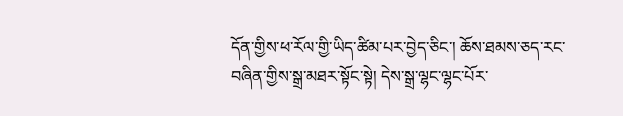དོན་གྱིས་ཕ་རོལ་གྱི་ཡིད་ཚིམ་པར་བྱེད་ཅིང་། ཆོས་ཐམས་ཅད་རང་བཞིན་གྱིས་སྒྲ་མཐར་སྟོང་སྟེ། དེས་སྒྲ་ལྷང་ལྷང་པོར་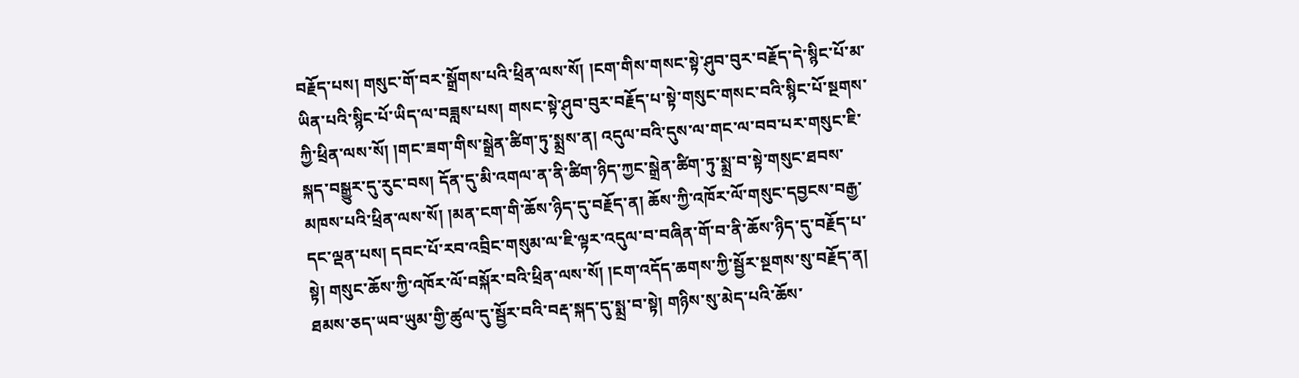བརྗོད་པས། གསུང་གོ་བར་སྒྲོགས་པའི་ཕྲིན་ལས་སོ། །ངག་གིས་གསང་སྟེ་ཤུབ་བུར་བརྗོད་དེ་སྙིང་པོ་མ་ཡིན་པའི་སྙིང་པོ་ཡིད་ལ་བཟླས་པས། གསང་སྟེ་ཤུབ་བུར་བརྗོད་པ་སྟེ་གསུང་གསང་བའི་སྙིང་པོ་སྔགས་ཀྱི་ཕྲིན་ལས་སོ། །གང་ཟག་གིས་སྒྲེན་ཚིག་ཏུ་སྨྲས་ན། འདུལ་བའི་དུས་ལ་གང་ལ་བབ་པར་གསུང་ཇི་སྐད་བསྒྱུར་དུ་རུང་བས། དོན་དུ་མི་འགལ་ན་ནི་ཚིག་ཉིད་ཀྱང་སྒྲེན་ཚིག་ཏུ་སྨྲ་བ་སྟེ་གསུང་ཐབས་མཁས་པའི་ཕྲིན་ལས་སོ། །མན་ངག་གི་ཆོས་ཉིད་དུ་བརྗོད་ན། ཆོས་ཀྱི་འཁོར་ལོ་གསུང་དབྱངས་བརྒྱ་དང་ལྡན་པས། དབང་པོ་རབ་འབྲིང་གསུམ་ལ་ཇི་ལྟར་འདུལ་བ་བཞིན་གོ་བ་ནི་ཆོས་ཉིད་དུ་བརྗོད་པ་སྟེ། གསུང་ཆོས་ཀྱི་འཁོར་ལོ་བསྐོར་བའི་ཕྲིན་ལས་སོ། །ངག་འདོད་ཆགས་ཀྱི་སྦྱོར་སྔགས་སུ་བརྗོད་ན། ཐམས་ཅད་ཡབ་ཡུམ་གྱི་ཚུལ་དུ་སྦྱོར་བའི་བརྡ་སྐད་དུ་སྨྲ་བ་སྟེ། གཉིས་སུ་མེད་པའི་ཆོས་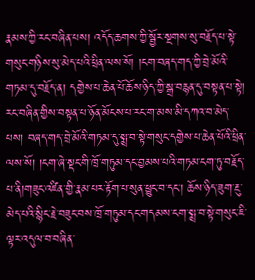རྣམས་ཀྱི་རང་བཞིན་པས། འདོད་ཆགས་ཀྱི་སྦྱོར་སྔགས་སུ་བརྗོད་པ་སྟེ་གསུང་གཉིས་སུ་མེད་པའི་ཕྲིན་ལས་སོ། །ངག་བཞད་གད་ཀྱི་བྲེ་མོའི་གཏམ་དུ་བརྗོད་ན། དགྱེས་པ་ཆེན་པོ་ཆོས་ཉིད་ཀྱི་སྒྲ་བརྙན་དུ་བསྟན་པ་སྟེ། རང་བཞིན་གྱིས་བསྟན་པ་ཉོན་མོངས་པ་རང་ག་མས་མི་དཀའ་བ་མེད་པས། བཞད་གད་བྲེ་མོའི་གཏམ་དུ་སྨྲ་བ་སྟེ་གསུང་དགྱེས་པ་ཆེན་པོའི་ཕྲིན་ལས་སོ། །ངག་ཞེ་སྡང་གི་ཁྲོ་གཏུམ་དང་བྱམས་པའི་གཏམ་ངག་ཏུ་བརྗོད་པ་ནི།གཟུང་འཛིན་གྱི་རྣམ་པར་རྟོག་པ་སུན་ཕྱུང་བ་དང་། ཆོས་ཉིད་ཟུག་རྔུ་མེད་པའི་སྙིང་རྗེ་བཟུང་བས་ཁྲོ་གཏུམ་དང་གདམས་ངག་སྨྲ་བ་སྟེ་གསུང་ཇི་ལྟར་འདུལ་བ་བཞིན་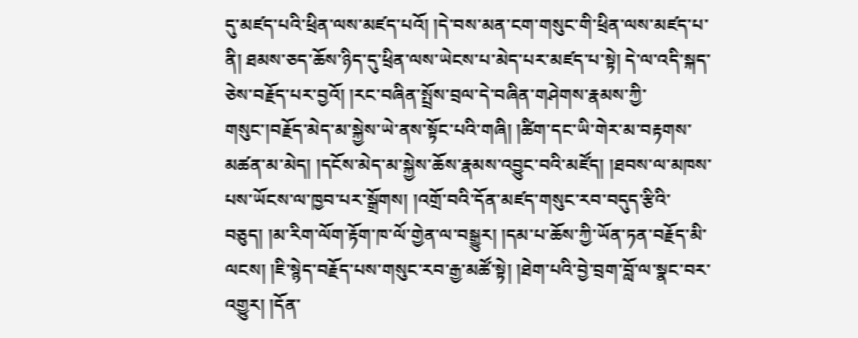དུ་མཛད་པའི་ཕྲིན་ལས་མཛད་པའོ། །དེ་བས་མན་ངག་གསུང་གི་ཕྲིན་ལས་མཛད་པ་ནི། ཐམས་ཅད་ཆོས་ཉིད་དུ་ཕྲིན་ལས་ཡེངས་པ་མེད་པར་མཛད་པ་སྟེ། དེ་ལ་འདི་སྐད་ཅེས་བརྗོད་པར་བྱའོ། །རང་བཞིན་སྤྲོས་བྲལ་དེ་བཞིན་གཤེགས་རྣམས་ཀྱི་གསུང་།བརྗོད་མེད་མ་སྐྱེས་ཡེ་ནས་སྟོང་པའི་གཞི། །ཚིག་དང་ཡི་གེར་མ་བརྟགས་མཚན་མ་མེད། །དངོས་མེད་མ་སྐྱེས་ཆོས་རྣམས་འབྱུང་བའི་མཛོད། །ཐབས་ལ་མཁས་པས་ཡོངས་ལ་ཁྱབ་པར་སྒྲོགས། །འགྲོ་བའི་དོན་མཛད་གསུང་རབ་བདུད་རྩིའི་བཅུད། །མ་རིག་ལོག་རྟོག་ཁ་ལོ་གྱེན་ལ་བསྒྱུར། །དམ་པ་ཆོས་ཀྱི་ཡོན་ཏན་བརྗོད་མི་ལངས། །ཇི་སྙེད་བརྗོད་པས་གསུང་རབ་རྒྱ་མཚོ་སྟེ། །ཐེག་པའི་བྱེ་བྲག་བློ་ལ་སྣང་བར་འགྱུར། །དོན་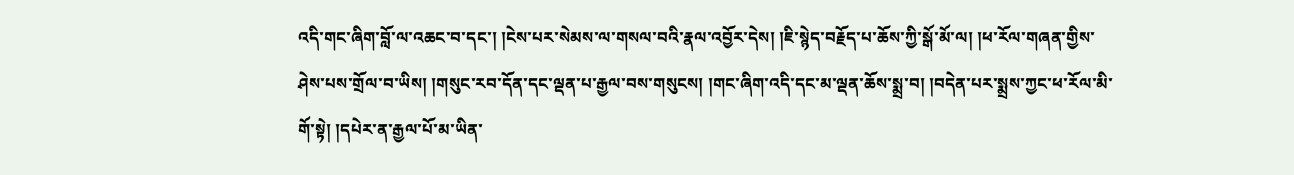འདི་གང་ཞིག་བློ་ལ་འཆང་བ་དང་། །ངེས་པར་སེམས་ལ་གསལ་བའི་རྣལ་འབྱོར་དེས། །ཇི་སྙེད་བརྗོད་པ་ཆོས་ཀྱི་སྒོ་མོ་ལ། །ཕ་རོལ་གཞན་གྱིས་ཤེས་པས་གྲོལ་བ་ཡིས། །གསུང་རབ་དོན་དང་ལྡན་པ་རྒྱལ་བས་གསུངས། །གང་ཞིག་འདི་དང་མ་ལྡན་ཆོས་སྨྲ་བ། །བདེན་པར་སྨྲས་ཀྱང་ཕ་རོལ་མི་གོ་སྟེ། །དཔེར་ན་རྒྱལ་པོ་མ་ཡིན་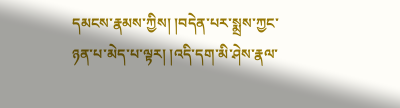དམངས་རྣམས་ཀྱིས། །བདེན་པར་སྨྲས་ཀྱང་ཉན་པ་མེད་པ་ལྟར། །འདི་དག་མི་ཤེས་རྣལ་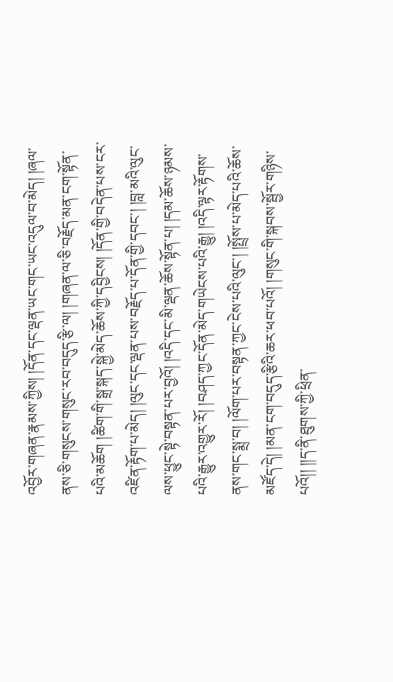འབྱོར་གཞན་རྣམས་ཀྱིས། །དོན་དང་ལྡན་ཡང་གང་ཡང་འདུལ་བ་མེད། །ཞལ་ནས་ཅི་གསུངས་གསུང་རབ་བདུད་རྩི་ལ། །གཞན་ལ་ཅི་བརྗོད་མན་ངག་སྟོན་པའི་མཆོག །ཚིག་གི་སྒྲ་སྐད་སྐྱེ་མེད་ཆོས་ཀྱི་དབྱིངས། །དོན་གྱི་བདེན་པས་ངར་འཛིན་རྟོག་པ་མེད། །ལུང་དང་ལྡན་པས་བརྗོད་པ་དོན་གྱི་དབང་། །བླ་མའི་ལུང་ལས་ཕྱུང་སྟེ་བསྟན་པར་བྱའོ། །འདི་དང་མི་ལྡན་ཆོས་སྟོན་པ། །དམ་ཆོས་ཉམས་པའི་རྒྱུར་འགྱུར་རོ། །བཤད་ཀྱང་དོན་མེད་གཡེངས་པའི་རྒྱུ། །འདི་ལྟར་རྟོགས་ནས་གང་སྨྲ་བ། །ལོག་པར་བསྟན་ཀྱང་ངེས་པའི་ལུང་། །སྤྲོས་པ་མེད་པའི་ཆོས་མཛོད་དེ། །མན་ངག་བདུད་རྩིའི་ཆར་ཕབ་པའོ། །གསུང་གི་སྐབས་སྦྱོར་གཉིས་པའོ།། །།ད་ནི་ཐུགས་ཀྱི་ཕྲིན་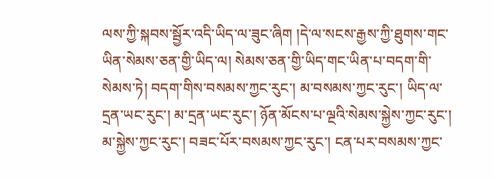ལས་ཀྱི་སྐབས་སྦྱོར་འདི་ཡིད་ལ་ཟུང་ཞིག །དེ་ལ་སངས་རྒྱས་ཀྱི་ཐུགས་གང་ཡིན་སེམས་ཅན་གྱི་ཡིད་ལ། སེམས་ཅན་གྱི་ཡིད་གང་ཡིན་པ་བདག་གི་སེམས་ཏེ། བདག་གིས་བསམས་ཀྱང་རུང་། མ་བསམས་ཀྱང་རུང་། ཡིད་ལ་དྲན་ཡང་རུང་། མ་དྲན་ཡང་རུང་། ཉོན་མོངས་པ་ལྔའི་སེམས་སྐྱེས་ཀྱང་རུང་། མ་སྐྱེས་ཀྱང་རུང་། བཟང་པོར་བསམས་ཀྱང་རུང་། ངན་པར་བསམས་ཀྱང་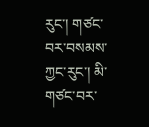རུང་། གཙང་བར་བསམས་ཀྱང་རུང་། མི་གཙང་བར་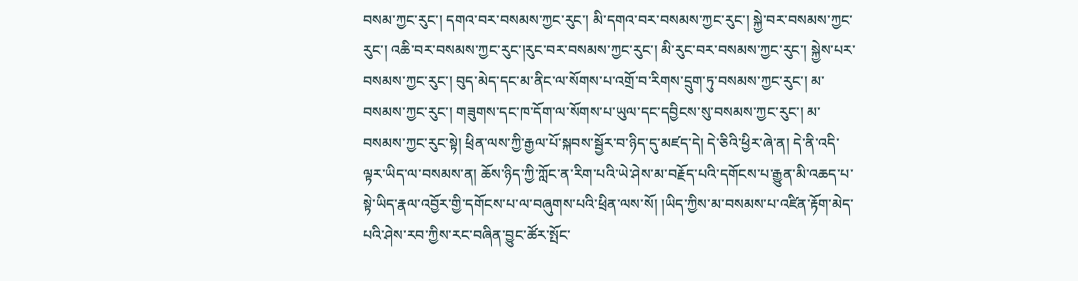བསམ་ཀྱང་རུང་། དགའ་བར་བསམས་ཀྱང་རུང་། མི་དགའ་བར་བསམས་ཀྱང་རུང་། སྐྱེ་བར་བསམས་ཀྱང་རུང་། འཆི་བར་བསམས་ཀྱང་རུང་།རུང་བར་བསམས་ཀྱང་རུང་། མི་རུང་བར་བསམས་ཀྱང་རུང་། སྐྱེས་པར་བསམས་ཀྱང་རུང་། བུད་མེད་དང་མ་ནིང་ལ་སོགས་པ་འགྲོ་བ་རིགས་དྲུག་ཏུ་བསམས་ཀྱང་རུང་། མ་བསམས་ཀྱང་རུང་། གཟུགས་དང་ཁ་དོག་ལ་སོགས་པ་ཡུལ་དང་དབྱིངས་སུ་བསམས་ཀྱང་རུང་། མ་བསམས་ཀྱང་རུང་སྟེ། ཕྲིན་ལས་ཀྱི་རྒྱལ་པོ་སྐབས་སྦྱོར་བ་ཉིད་དུ་མཛད་དེ། དེ་ཅིའི་ཕྱིར་ཞེ་ན། དེ་ནི་འདི་ལྟར་ཡིད་ལ་བསམས་ན། ཆོས་ཉིད་ཀྱི་ཀློང་ན་རིག་པའི་ཡེ་ཤེས་མ་བརྗོད་པའི་དགོངས་པ་རྒྱུན་མི་འཆད་པ་སྟེ་ཡིད་རྣལ་འབྱོར་གྱི་དགོངས་པ་ལ་བཞུགས་པའི་ཕྲིན་ལས་སོ། །ཡིད་ཀྱིས་མ་བསམས་པ་འཛིན་རྟོག་མེད་པའི་ཤེས་རབ་ཀྱིས་རང་བཞིན་བྱུང་ཚོར་སྤོང་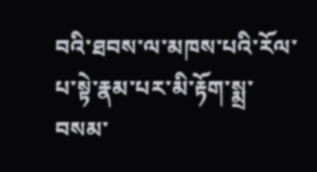བའི་ཐབས་ལ་མཁས་པའི་རོལ་པ་སྟེ་རྣམ་པར་མི་རྟོག་སྨྲ་བསམ་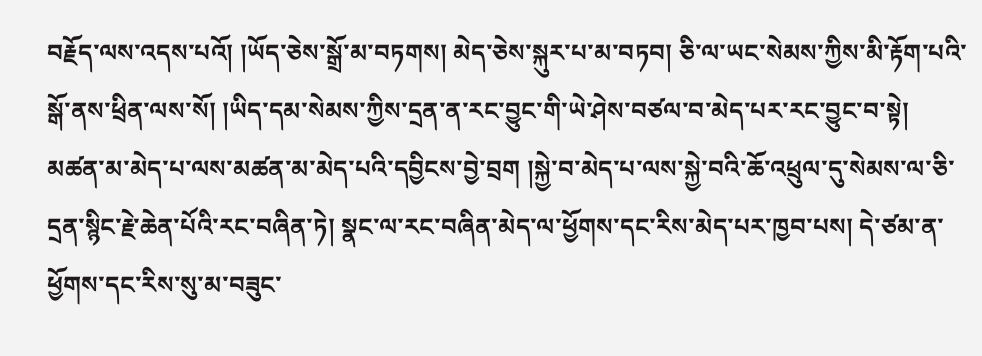བརྗོད་ལས་འདས་པའོ། །ཡོད་ཅེས་སྒྲོ་མ་བཏགས། མེད་ཅེས་སྐུར་པ་མ་བཏབ། ཅི་ལ་ཡང་སེམས་ཀྱིས་མི་རྟོག་པའི་སྒོ་ནས་ཕྲིན་ལས་སོ། །ཡིད་དམ་སེམས་ཀྱིས་དྲན་ན་རང་བྱུང་གི་ཡེ་ཤེས་བཙལ་བ་མེད་པར་རང་བྱུང་བ་སྟེ། མཚན་མ་མེད་པ་ལས་མཚན་མ་མེད་པའི་དབྱིངས་བྱེ་བྲག །སྐྱེ་བ་མེད་པ་ལས་སྐྱེ་བའི་ཆོ་འཕྲུལ་དུ་སེམས་ལ་ཅི་དྲན་སྙིང་རྗེ་ཆེན་པོའི་རང་བཞིན་ཏེ། སྣང་ལ་རང་བཞིན་མེད་ལ་ཕྱོགས་དང་རིས་མེད་པར་ཁྱབ་པས། དེ་ཙམ་ན་ཕྱོགས་དང་རིས་སུ་མ་བཟུང་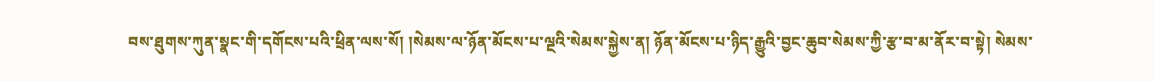བས་ཐུགས་ཀུན་སྣང་གི་དགོངས་པའི་ཕྲིན་ལས་སོ། །སེམས་ལ་ཉོན་མོངས་པ་ལྔའི་སེམས་སྐྱེས་ན། ཉོན་མོངས་པ་ཉིད་རྒྱུའི་བྱང་ཆུབ་སེམས་ཀྱི་རྩ་བ་མ་ནོར་བ་སྟེ། སེམས་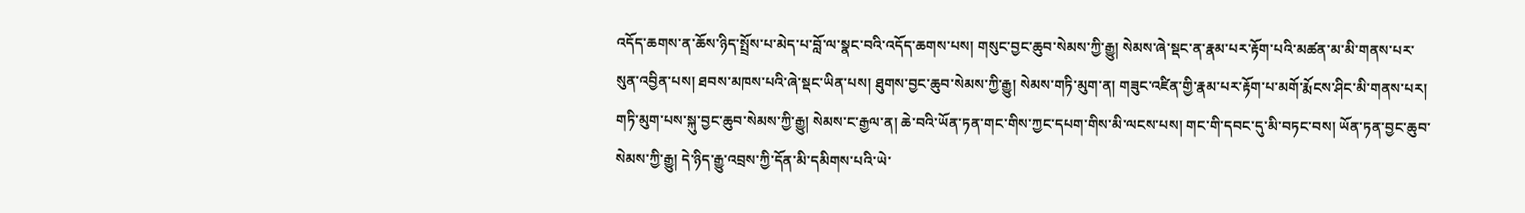འདོད་ཆགས་ན་ཆོས་ཉིད་སྤྲོས་པ་མེད་པ་བློ་ལ་སྣང་བའི་འདོད་ཆགས་པས། གསུང་བྱང་ཆུབ་སེམས་ཀྱི་རྒྱུ། སེམས་ཞེ་སྡང་ན་རྣམ་པར་རྟོག་པའི་མཚན་མ་མི་གནས་པར་སུན་འབྱིན་པས། ཐབས་མཁས་པའི་ཞེ་སྡང་ཡིན་པས། ཐུགས་བྱང་ཆུབ་སེམས་ཀྱི་རྒྱུ། སེམས་གཏི་མུག་ན། གཟུང་འཛིན་གྱི་རྣམ་པར་རྟོག་པ་མགོ་རྨོངས་ཤིང་མི་གནས་པར། གཏི་མུག་པས་སྐུ་བྱང་ཆུབ་སེམས་ཀྱི་རྒྱུ། སེམས་ང་རྒྱལ་ན། ཆེ་བའི་ཡོན་ཏན་གང་གིས་ཀྱང་དཔག་གིས་མི་ལངས་པས། གང་གི་དབང་དུ་མི་བཏང་བས། ཡོན་ཏན་བྱང་ཆུབ་སེམས་ཀྱི་རྒྱུ། དེ་ཉིད་རྒྱུ་འབྲས་ཀྱི་དོན་མི་དམིགས་པའི་ཡེ་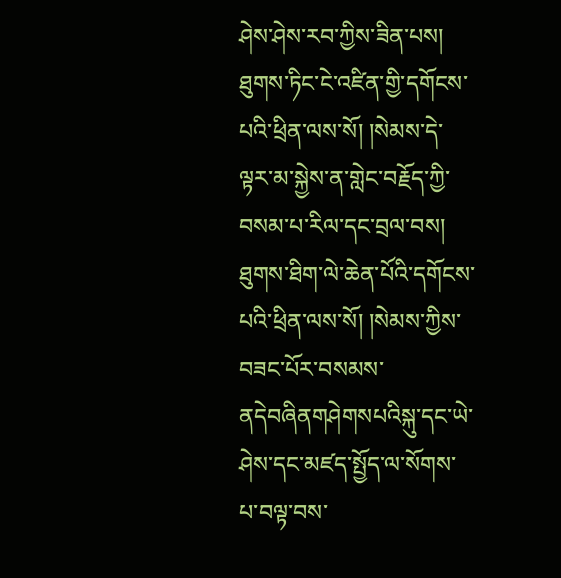ཤེས་ཤེས་རབ་ཀྱིས་ཟིན་པས། ཐུགས་ཏིང་ངེ་འཛིན་གྱི་དགོངས་པའི་ཕྲིན་ལས་སོ། །སེམས་དེ་ལྟར་མ་སྐྱེས་ན་གླེང་བརྗོད་ཀྱི་བསམ་པ་རིལ་དང་བྲལ་བས། ཐུགས་ཐིག་ལེ་ཆེན་པོའི་དགོངས་པའི་ཕྲིན་ལས་སོ། །སེམས་ཀྱིས་བཟང་པོར་བསམས་ནདེབཞིནགཤེགསཔའིསྐུ་དང་ཡེ་ཤེས་དང་མཛད་སྤྱོད་ལ་སོགས་པ་བལྟ་བས་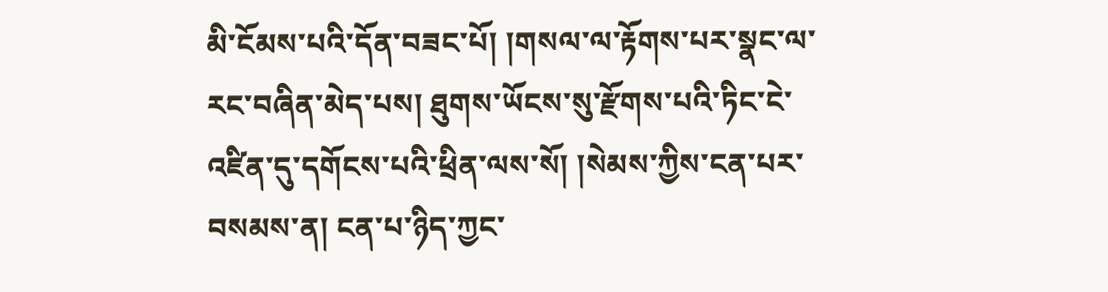མི་ངོམས་པའི་དོན་བཟང་པོ། །གསལ་ལ་རྟོགས་པར་སྣང་ལ་རང་བཞིན་མེད་པས། ཐུགས་ཡོངས་སུ་རྫོགས་པའི་ཏིང་ངེ་འཛིན་དུ་དགོངས་པའི་ཕྲིན་ལས་སོ། །སེམས་ཀྱིས་ངན་པར་བསམས་ན། ངན་པ་ཉིད་ཀྱང་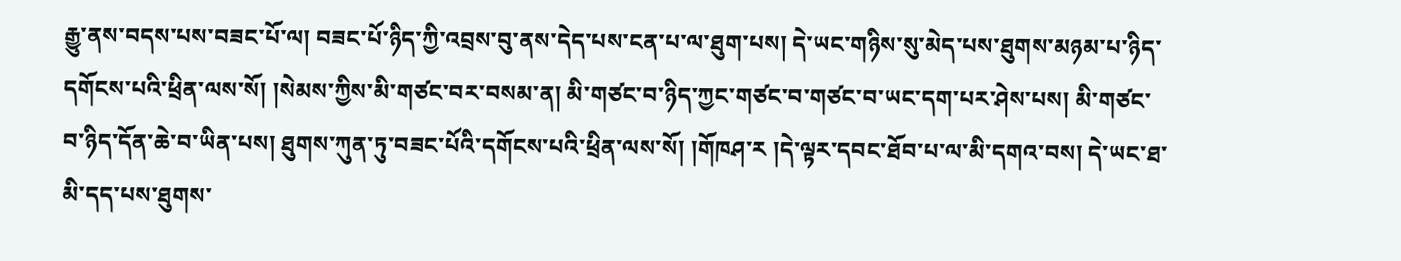རྒྱུ་ནས་བདས་པས་བཟང་པོ་ལ། བཟང་པོ་ཉིད་ཀྱི་འབྲས་བུ་ནས་དེད་པས་ངན་པ་ལ་ཐུག་པས། དེ་ཡང་གཉིས་སུ་མེད་པས་ཐུགས་མཉམ་པ་ཉིད་དགོངས་པའི་ཕྲིན་ལས་སོ། །སེམས་ཀྱིས་མི་གཙང་བར་བསམ་ན། མི་གཙང་བ་ཉིད་ཀྱང་གཙང་བ་གཙང་བ་ཡང་དག་པར་ཤེས་པས། མི་གཙང་བ་ཉིད་དོན་ཆེ་བ་ཡིན་པས། ཐུགས་ཀུན་ཏུ་བཟང་པོའི་དགོངས་པའི་ཕྲིན་ལས་སོ། །གོཁཤ་ར །དེ་ལྟར་དབང་ཐོབ་པ་ལ་མི་དགའ་བས། དེ་ཡང་ཐ་མི་དད་པས་ཐུགས་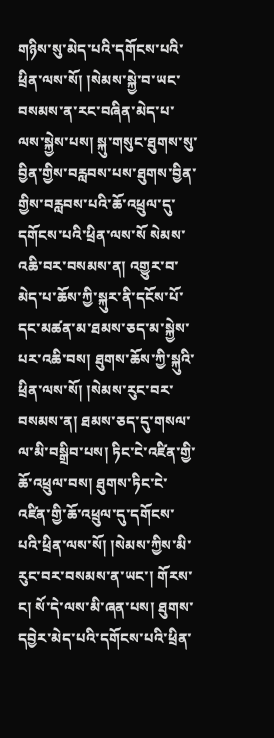གཉིས་སུ་མེད་པའི་དགོངས་པའི་ཕྲིན་ལས་སོ། །སེམས་སྐྱེ་བ་ཡང་བསམས་ན་རང་བཞིན་མེད་པ་ལས་སྐྱེས་པས། སྐུ་གསུང་ཐུགས་སུ་བྱིན་གྱིས་བརླབས་པས་ཐུགས་བྱིན་གྱིས་བརླབས་པའི་ཆོ་འཕྲུལ་དུ་དགོངས་པའི་ཕྲིན་ལས་སོ སེམས་འཆི་བར་བསམས་ན། འགྱུར་བ་མེད་པ་ཆོས་ཀྱི་སྐུར་ནི་དངོས་པོ་དང་མཚན་མ་ཐམས་ཅད་མ་སྐྱེས་པར་འཆི་བས། ཐུགས་ཆོས་ཀྱི་སྐུའི་ཕྲིན་ལས་སོ། །སེམས་རུང་བར་བསམས་ན། ཐམས་ཅད་དུ་གསལ་ལ་མི་བསྒྲིབ་པས། ཏིང་ངེ་འཛིན་གྱི་ཆོ་འཕྲུལ་བས། ཐུགས་ཏིང་ངེ་འཛིན་གྱི་ཆོ་འཕྲུལ་དུ་དགོངས་པའི་ཕྲིན་ལས་སོ། །སེམས་ཀྱིས་མི་རུང་བར་བསམས་ན་ཡང་། གོརས་ང། སོ་དེ་ལས་མི་ཞན་པས། ཐུགས་དབྱེར་མེད་པའི་དགོངས་པའི་ཕྲིན་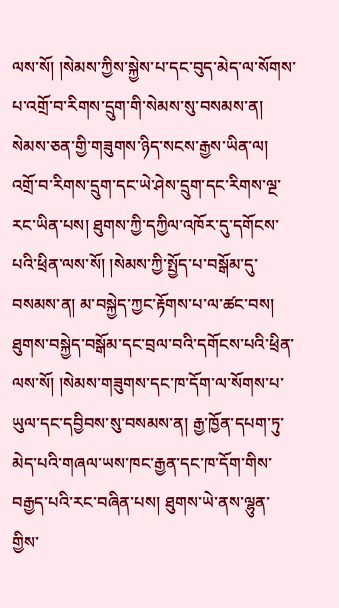ལས་སོ། །སེམས་ཀྱིས་སྐྱེས་པ་དང་བུད་མེད་ལ་སོགས་པ་འགྲོ་བ་རིགས་དྲུག་གི་སེམས་སུ་བསམས་ན། སེམས་ཅན་གྱི་གཟུགས་ཉིད་སངས་རྒྱས་ཡིན་ལ། འགྲོ་བ་རིགས་དྲུག་དང་ཡེ་ཤེས་དྲུག་དང་རིགས་ལྔ་རང་ཡིན་པས། ཐུགས་ཀྱི་དཀྱིལ་འཁོར་དུ་དགོངས་པའི་ཕྲིན་ལས་སོ། །སེམས་ཀྱི་སྤྱོད་པ་བསྒོམ་དུ་བསམས་ན། མ་བསྐྱེད་ཀྱང་རྟོགས་པ་ལ་ཚང་བས། ཐུགས་བསྐྱེད་བསྒོམ་དང་བྲལ་བའི་དགོངས་པའི་ཕྲིན་ལས་སོ། །སེམས་གཟུགས་དང་ཁ་དོག་ལ་སོགས་པ་ཡུལ་དང་དབྱིབས་སུ་བསམས་ན། རྒྱ་ཁྱོན་དཔག་ཏུ་མེད་པའི་གཞལ་ཡས་ཁང་རྒྱན་དང་ཁ་དོག་གིས་བརྒྱད་པའི་རང་བཞིན་པས། ཐུགས་ཡེ་ནས་ལྷུན་གྱིས་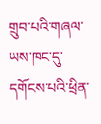གྲུབ་པའི་གཞལ་ཡས་ཁང་དུ་དགོངས་པའི་ཕྲིན་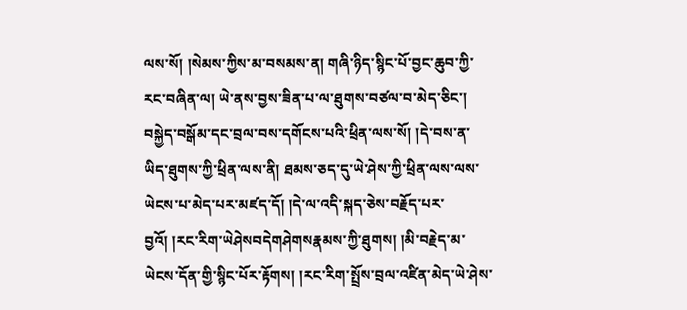ལས་སོ། །སེམས་ཀྱིས་མ་བསམས་ན། གཞི་ཉིད་སྙིང་པོ་བྱང་ཆུབ་ཀྱི་རང་བཞིན་ལ། ཡེ་ནས་བྱས་ཟིན་པ་ལ་ཐུགས་བཙལ་བ་མེད་ཅིང་། བསྐྱེད་བསྒོམ་དང་བྲལ་བས་དགོངས་པའི་ཕྲིན་ལས་སོ། །དེ་བས་ན་ཡིད་ཐུགས་ཀྱི་ཕྲིན་ལས་ནི། ཐམས་ཅད་དུ་ཡེ་ཤེས་ཀྱི་ཕྲིན་ལས་ལས་ཡེངས་པ་མེད་པར་མཛད་དོ། །དེ་ལ་འདི་སྐད་ཅེས་བརྗོད་པར་བྱའོ། །རང་རིག་ཡེཤེསབདེགཤེགསརྣམས་ཀྱི་ཐུགས། །མི་བརྗེད་མ་ཡེངས་དོན་གྱི་སྙིང་པོར་རྟོགས། །རང་རིག་སྤྲོས་བྲལ་འཛིན་མེད་ཡེ་ཤེས་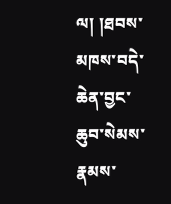ལ། །ཐབས་མཁས་བདེ་ཆེན་བྱང་ཆུབ་སེམས་རྣམས་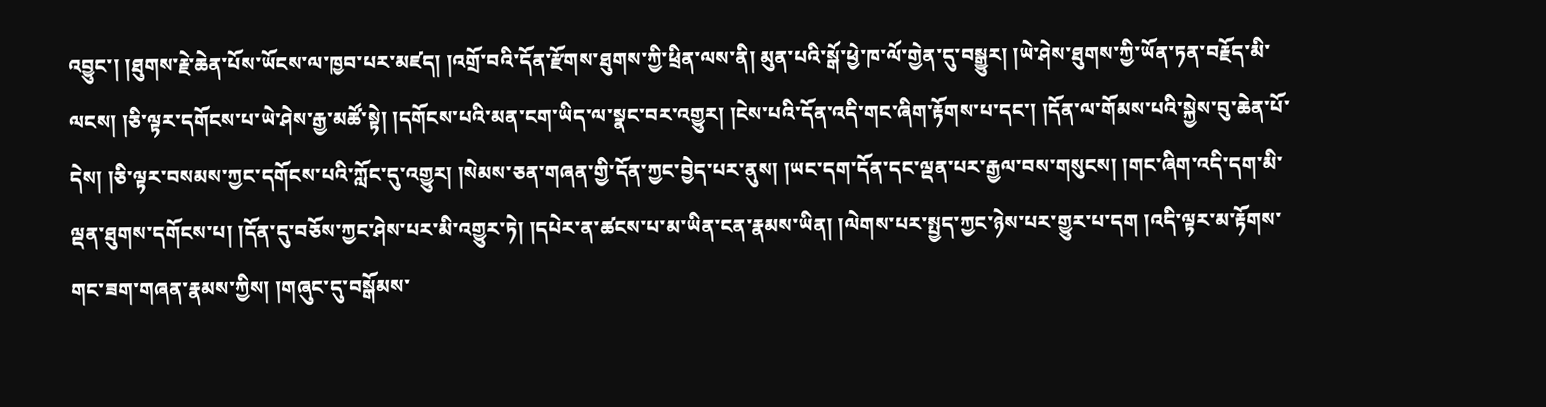འབྱུང་། །ཐུགས་རྗེ་ཆེན་པོས་ཡོངས་ལ་ཁྱབ་པར་མཛད། །འགྲོ་བའི་དོན་རྫོགས་ཐུགས་ཀྱི་ཕྲིན་ལས་ནི། མུན་པའི་སྒོ་ཕྱེ་ཁ་ལོ་གྱེན་དུ་བསྒྱུར། །ཡེ་ཤེས་ཐུགས་ཀྱི་ཡོན་ཏན་བརྗོད་མི་ལངས། །ཅི་ལྟར་དགོངས་པ་ཡེ་ཤེས་རྒྱ་མཚོ་སྟེ། །དགོངས་པའི་མན་ངག་ཡིད་ལ་སྣང་བར་འགྱུར། །ངེས་པའི་དོན་འདི་གང་ཞིག་རྟོགས་པ་དང་། །དོན་ལ་གོམས་པའི་སྐྱེས་བུ་ཆེན་པོ་དེས། །ཅི་ལྟར་བསམས་ཀྱང་དགོངས་པའི་ཀློང་དུ་འགྱུར། །སེམས་ཅན་གཞན་གྱི་དོན་ཀྱང་བྱེད་པར་ནུས། །ཡང་དག་དོན་དང་ལྡན་པར་རྒྱལ་བས་གསུངས། །གང་ཞིག་འདི་དག་མི་ལྡན་ཐུགས་དགོངས་པ། །དོན་དུ་བཅོས་ཀྱང་ཤེས་པར་མི་འགྱུར་ཏེ། །དཔེར་ན་ཚངས་པ་མ་ཡིན་ངན་རྣམས་ཡིན། །ལེགས་པར་སྤྱད་ཀྱང་ཉེས་པར་གྱུར་པ་དག །འདི་ལྟར་མ་རྟོགས་གང་ཟག་གཞན་རྣམས་ཀྱིས། །གཞུང་དུ་བསྒོམས་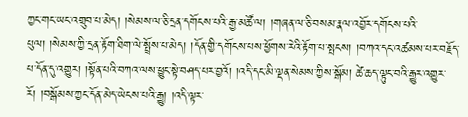ཀྱང་གང་ཡང་འགྲུབ་པ་མེད། །སེམས་ལ་ཅི་དྲན་དགོངས་པའི་རྒྱ་མཚོ་ལ། །གཞན་ལ་ཅི་བསམ་རྣལ་འབྱོར་དགོངས་པའི་པུལ། །སེམས་ཀྱི་དྲན་རྟོག་ཐིག་ལེ་སྤྲོས་པ་མེད། །དོན་གྱི་དགོངས་པས་ཕྱོགས་རེའི་རྟོག་པ་སྤངས། །བཀའ་དང་འཚམས་པར་བརྗོད་པ་དོན་དུ་འགྱུར། །སྟོན་པའི་བཀའ་ལས་ཕྱུང་སྟེ་བཤད་པར་བྱའོ། །འདི་དང་མི་ལྡན་སེམས་ཀྱིས་སྒོམ། ཚེ་ཆད་ལྟུང་བའི་རྒྱུར་འགྱུར་རོ། །བསྒོམས་ཀྱང་དོན་མེད་ཡེངས་པའི་རྒྱུ། །འདི་ལྟར་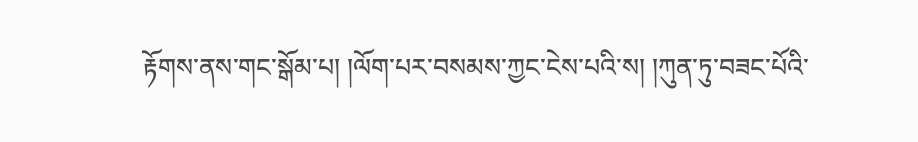རྟོགས་ནས་གང་སྒོམ་པ། །ལོག་པར་བསམས་ཀྱང་ངེས་པའི་ས། །ཀུན་ཏུ་བཟང་པོའི་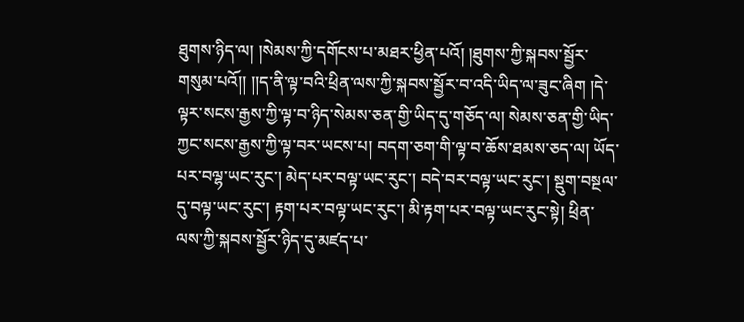ཐུགས་ཉིད་ལ། །སེམས་ཀྱི་དགོངས་པ་མཐར་ཕྱིན་པའོ། །ཐུགས་ཀྱི་སྐབས་སྦྱོར་གསུམ་པའོ།། །།ད་ནི་ལྟ་བའི་ཕྲིན་ལས་ཀྱི་སྐབས་སྦྱོར་བ་འདི་ཡིད་ལ་ཟུང་ཞིག །དེ་ལྟར་སངས་རྒྱས་ཀྱི་ལྟ་བ་ཉིད་སེམས་ཅན་གྱི་ཡིད་དུ་གཅོད་ལ། སེམས་ཅན་གྱི་ཡིད་ཀྱང་སངས་རྒྱས་ཀྱི་ལྟ་བར་ཡངས་པ། བདག་ཅག་གི་ལྟ་བ་ཆོས་ཐམས་ཅད་ལ། ཡོད་པར་བལྷ་ཡང་རུང་། མེད་པར་བལྟ་ཡང་རུང་། བདེ་བར་བལྟ་ཡང་རུང་། སྡུག་བསྔལ་དུ་བལྟ་ཡང་རུང་། རྟག་པར་བལྟ་ཡང་རུང་། མི་རྟག་པར་བལྟ་ཡང་རུང་སྟེ། ཕྲིན་ལས་ཀྱི་སྐབས་སྦྱོར་ཉིད་དུ་མཛད་པ་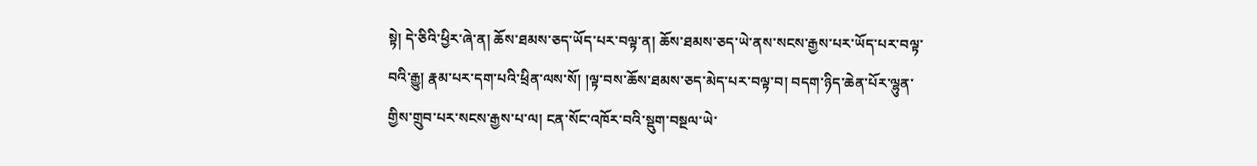སྟེ། དེ་ཅིའི་ཕྱིར་ཞེ་ན། ཆོས་ཐམས་ཅད་ཡོད་པར་བལྟ་ན། ཆོས་ཐམས་ཅད་ཡེ་ནས་སངས་རྒྱས་པར་ཡོད་པར་བལྟ་བའི་རྒྱུ། རྣམ་པར་དག་པའི་ཕྲིན་ལས་སོ། །ལྟ་བས་ཆོས་ཐམས་ཅད་མེད་པར་བལྟ་བ། བདག་ཉིད་ཆེན་པོར་ལྷུན་གྱིས་གྲུབ་པར་སངས་རྒྱས་པ་ལ། ངན་སོང་འཁོར་བའི་སྡུག་བསྔལ་ཡེ་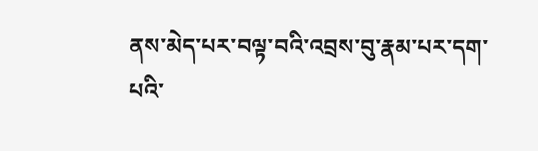ནས་མེད་པར་བལྟ་བའི་འབྲས་བུ་རྣམ་པར་དག་པའི་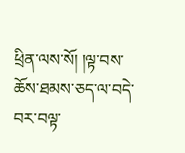ཕྲིན་ལས་སོ། །ལྟ་བས་ཆོས་ཐམས་ཅད་ལ་བདེ་བར་བལྟ་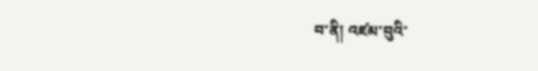བ་ནི། འཛམ་བུའི་